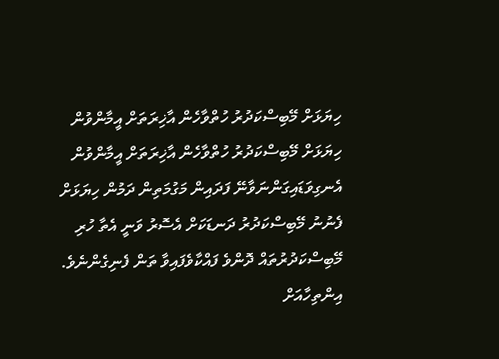ހިޔަޅަށް މޭބިސްކަދުރު ހުތްވާހެން އާޚިރަތަށް އީމާންވުން ހިޔަޅަށް މޭބިސްކަދުރު ހުތްވާހެން އާޚިރަތަށް އީމާންވުން
އެނގިވަޑައިގަންނަވާނޭ ފަދައިން މަގުމަތިން ދަމުން ހިޔަޅަށް ފެނުނު މޭބިސްކަދުރު ދަނޑަކަށް އެސޮރު ވަނީ އެތާ ހުރި މޭބިސްކަދުރުތައް ދޮންވެ ފައްކާވެފައިވާ ތަން ފެނިގެންނެވެ. އިންތިހާއަށް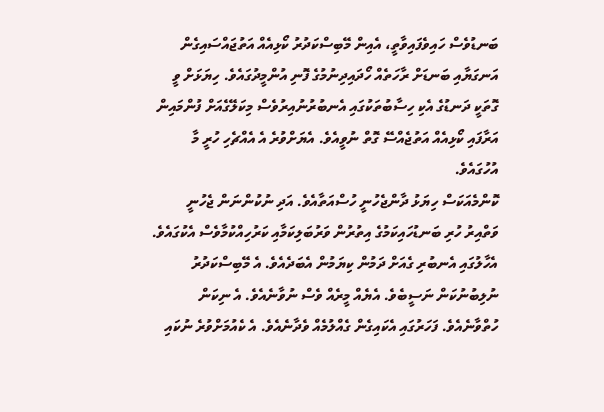ބަނޑުވެސް ހައިވެފައިވާތީ، އެއިން މޭބިސްކަދުރު ކޯޅިއެއް އަތުޖައްސައިގެން އަނގަޔާއި ބަނޑަށް ރާހަތެއް ހޯދައިދިނުމުގެ ފޮނި އުންމީދުގައެވެ. ހިޔަޅަށް ވީ ގޮތަކީ ދަނޑުގެ އެކި ހިސާބުތަކުގައި އެނބުރުނުއިރުވެސް މިކަލޭގެއަށް ފުންމައިން އަރާފައި ކޯޅިއެއް އަތުޖެއްސޭ ގޮތް ނުވީއެވެ. އެޔަށްވުރެ އެ އެއްޗެހި ހުރީ މާ އުހުގައެވެ.
ކޮންމެއަކަސް ހިޔަޅު ދާންޖެހުނީ ހުސްއަތާއެވެ. އަދި ނުކުންނަން ޖެހުނީ ވަތްއިރު ހުރި ބަނޑުހައިކަމުގެ އިތުރުން ވަރުބަލިކަމާއި ކަރުހިއްކުމާވެސް އެކުގައެވެ. އެހާލުގައި އެނބުރި ގެއަށް ދަމުން ކިޔަމުން އެބަދެއެވެ. އެ މޭބިސްކަދުރު ނުލިބުނުކަން ނަސީބެވެ. އެޔެއް މީރެއް ވެސް ނުވާނެއެވެ. އެ ނިކަން ހުތްވާނެއެވެ. ފަހަރުގައި އެކައިގެން ގެއްލުމެއް ވެދާނެއެވެ. އެ ކެއުމަށްވުރެ ނުކައި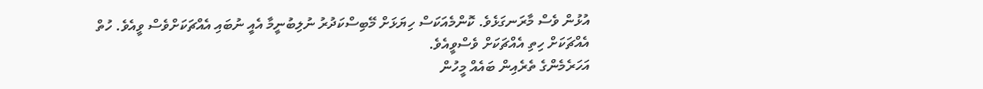އުޅުން ވެސް މާރަނގަޅެވެ. ކޮންމެއަކަސް ހިޔަޅަށް މޭބިސްކަދުރު ނުލިބުނީމާ އެއީ ނުބައި އެއްޗަކަށްވެސް ވީއެވެ. ހުތް އެއްޗަކަށް ހިތި އެއްޗަކަށް ވެސްވީއެވެ.
އަހަރެމެންގެ ތެރެއިން ބައެއް މީހުން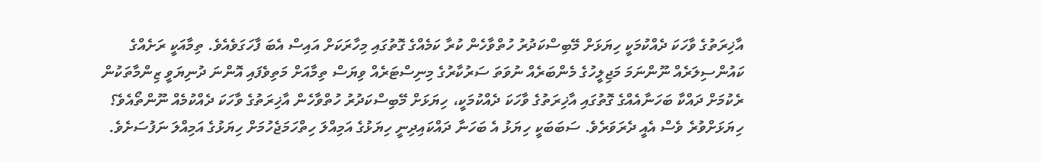އާޚިރަތުގެ ވާހަކަ ދެއްކުމަކީ ހިޔަޅަށް މޭބިސްކަދުރު ހުތްވާހެން ކުރާ ކަމެއްގެ ގޮތުގައި މިހާރަކަށް އައިސް އެބަ ފާހަގަވެއެވެ. ތިމާއަކީ ރަށެއްގެ ކައުންސިލަރެއް ނޫންނަމަ މަޖިލީހުގެ މެންބަރެއް ނުވަތަ ސަރުކާރުގެ މިނިސްޓަރެއް ވިޔަސް ތިމާއަށް މަތިވެފައި އޮންނަ ދުނިޔަވީ ޒިންމާތަކުން ރެކުމަށް ދައްކާ ބަހަނާއެއްގެ ގޮތުގައި އާޚިރަތުގެ ވާހަކަ ދެއްކުމަކީ، ހިޔަޅަށް މޭބިސްކަދުރު ހުތްވާހެން އާޚިރަތުގެ ވާހަކަ ދެއްކުމެއް ނޫންތޯއެވެ؟
ހިޔަޅަށްވުރެ ވެސް އެއީ ދެރަވަރެވެ. ސަބަބަކީ ހިޔަޅު އެ ބަހަނާ ދައްކައިދިނީ ހިޔަޅުގެ އަމިއްލަ ހިތްހަމަޖެހުމަށް ހިޔަޅުގެ އަމިއްލަ ނަފުސަށެވެ.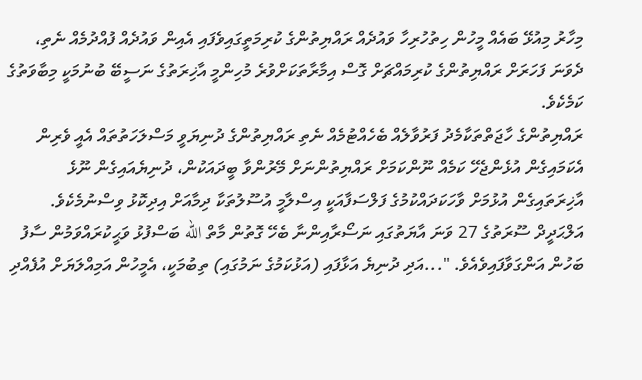މިހާރު މިއުޅޭ ބައެއް މީހުން ހިތުހުރިހާ ވައުދެއް ރައްޔިތުންގެ ކުރިމަތީގައިވެފައި އެއިން ވައުދެއް ފުއްދުމެއް ނެތި، ދެވަނަ ފަހަރަށް ރައްޔިތުންގެ ކުރިމައްޗަށް ގޮސް އިމާރާތަކަށްވުރެ މުހިންމީ އާޚިރަތުގެ ނަސީބޭ ބުނުމަކީ މިބާވަތުގެ ކަމެކެވެ.
ރައްޔިތުންގެ ހާޖަތްތަކާމެދު ފަރުވާލެއް ބެހެއްޓުމެއް ނެތި ރައްޔިތުންގެ ދުނިޔަވީ މަސްލަހަތުތައް އެއީ ވެރިން އެކަމައިގެން އުޅެންޖެހޭ ކަމެއް ނޫންކަމަށް ރައްޔިތުންނަށް މޭރުންވާ ބީދައަކުން، ދުނިޔެއައިގެން ނޫޅެ އާޚިރަތައިގެން އުޅުމަށް ވާހަކަދައްކުމުގެ ފަލްސަފާއަކީ އިސްލާމީ އުސޫލުތަކާ ދިމާއަށް އިދިކޮޅު ވިސްނުމެކެވެ.
އަލްޙަދީދް ސޫރަތުގެ 27 ވަނަ އާޔަތުގައި ނަސޯރާއިންނާ ބެހޭ ގޮތުން މާތް الله ބަސްފުޅު ވަޙީކުރައްވަމުން ސާފު ބަހުން އަންގަވާފައިވެއެވެ. "...އަދި ދުނިޔެ އަޅާފައި (އަޅުކަމުގެ ނަމުގައި) ތިބުމަކީ، އެމީހުން އަމިއްލަޔަށް އުފެއްދި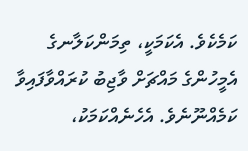ކަމެކެވެ. އެކަމަކީ، ތިމަންކަލާނގެ އެމީހުންގެ މައްޗަށް ވާޖިބު ކުރައްވާފައިވާ ކަމެއްނޫނެވެ. އެހެނެއްކަމަކު،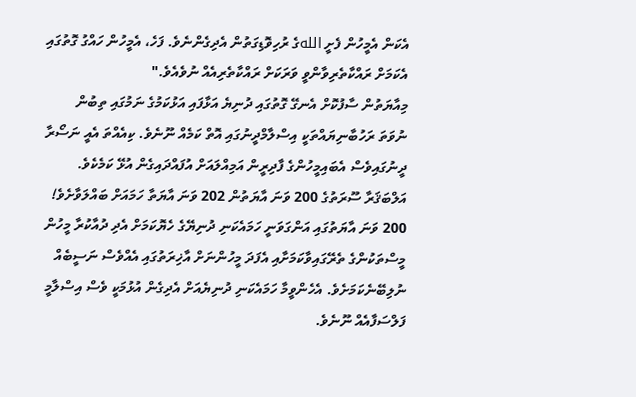އެކަން އެމީހުން ފެށީ اللهގެ ރުހިވޮޑިގަތުން އެދިގެންނެވެ. ފަހެ، އެމީހުން ހައްގު ގޮތުގައި އެކަމަށް ރައްކާތެރިވާންވީ ވަރަކަށް ރައްކާތެރިއެއް ނުވެއެވެ."
މިއާޔަތުން ސާފުކޮށް އެނގޭ ގޮތުގައި ދުނިޔެ އަޅާފައި އަޅުކަމުގެ ނަމުގައި ތިބުން ނުވަތަ ރަހުބާނިޔައްތަކީ އިސްލާމްދީނުގައި އޮތް ކަމެއް ނޫނެވެ. ކިއެއްތަ އެއީ ނަސޯރާ ދީނުގައިވެސް އެބައިމީހުންގެ ފާދިރީން އަމިއްލައަށް އުފައްދައިގެން އުޅޭ ކަމެކެވެ.
އަލްބަޤަރާ ސޫރަތުގެ 200 ވަނަ އާޔަތުން 202 ވަނަ އާޔަތާ ހަމައަށް ބައްލަވާށެވެ! 200 ވަނަ އާޔަތުގައި އަންގަވަނީ ހަމައެކަނި ދުނިޔޭގެ ހެޔޮކަމަށް އެދި ދުއާކުރާ މީހުން މީސްތަކުންގެ ތެރޭގައިވާކަމަށާއި އެފަދަ މީހުންނަށް އާޚިރަތުގައި އެއްވެސް ނަސީބެއް ނުލިބޭނެކަމަށެވެ. އެހެންވީމާ ހަމައެކަނި ދުނިޔެއަށް އެދިގެން އުޅުމަކީ ވެސް އިސްލާމީ ފަލްސަފާއެއް ނޫނެވެ.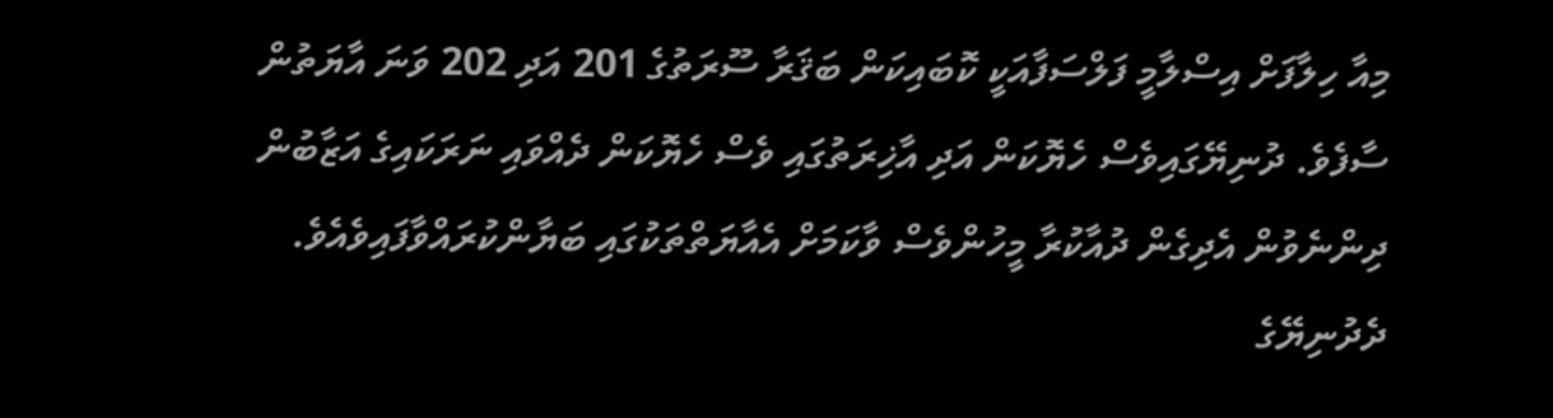މިއާ ހިލާފަށް އިސްލާމީ ފަލްސަފާއަކީ ކޮބައިކަން ބަޤަރާ ސޫރަތުގެ 201 އަދި 202 ވަނަ އާޔަތުން ސާފެވެ. ދުނިޔޭގައިވެސް ހެޔޮކަން އަދި އާޚިރަތުގައި ވެސް ހެޔޮކަން ދެއްވައި ނަރަކައިގެ އަޒާބުން ދިންނެވުން އެދިގެން ދުއާކުރާ މީހުންވެސް ވާކަމަށް އެއާޔަތްތަކުގައި ބަޔާންކުރައްވާފައިވެއެވެ. ދެދުނިޔޭގެ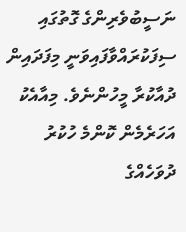ނަސީބުވެރިންގެ ގޮތުގައި ސިފަކުރައްވާފައިވަނީ މިފަދައިން ދުއާކުރާ މީހުންނެވެ. މިއާއެކު އަހަރެމެން ކޮންމެ ހުކުރު ދުވަހެއްގެ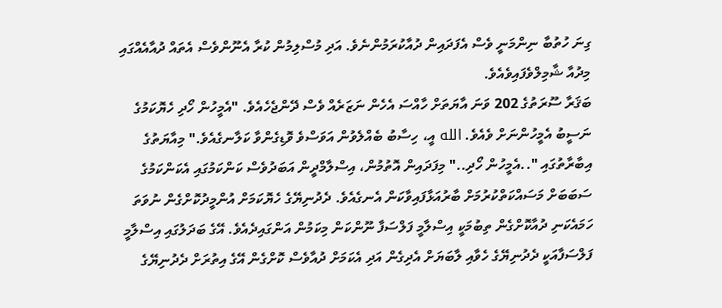ގިނަ ހުތުބާ ނިންމަނީ ވެސް އެފަދައިން ދުއާކުރަމުންނެވެ. އަދި މުސްލިމުން ކުރާ އެނޫންވެސް އެތައް ދުއާއެއްގައި މިދުއާ ޝާމިލްވެފައިވެއެވެ.
ބަޤަރާ ސޫރަތުގެ 202 ވަނަ އާޔަތަށް ހާއްސަ އެހެން ނަޒަރެއް ވެސް ދޭންޖެހެއެވެ. "އެމީހުން ހޯދި ހެޔޮކަމުގެ ނަސީބު އެމީހުންނަށް ވެއެވެ. الله އީ، ހިސާބު ބެއްލެވުން އަވަސްވެ ވޮޑިގެންވާ ކަލާނގެއެވެ." މިއާޔަތުގެ އިބާރާތުގައި "..އެމީހުން ހޯދި.." މިފަދައިން އޮތުމުން، އިސްލާމްދީން އަބަދުވެސް ކަންކަމުގައި އެކަންކަމުގެ ސަބަބަށް މަސައްކަތްކުރުމަށް ބާރުއަޅާފައިވާކަން އެނގެއެވެ. ދެދުނިޔޭގެ ހެޔޮކަމަށް އުންމީދުކޮށްގެން ނުވަތަ ހަމައެކަނި ދުއާކޮށްގެން ތިބުމަކީ އިސްލާމީ ފަލްސަފާ ނޫންކަން މިކަމުން އަންގައިދެއެވެ. އޭގެ ބަދަލުގައި އިސްލާމީ ފަލްސަފާއަކީ ދެދުނިޔޭގެ ހެވާއި ލާބަޔަށް އެދިގެން އަދި އެކަމަށް ދުއާވެސް ކޮށްގެން އޭގެ އިތުރަށް ދެދުނިޔޭގެ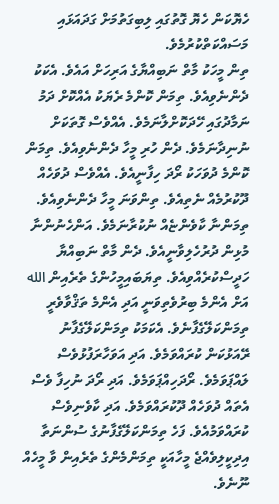ހެޔޮކަން ހެޔޮ ގޮތުގައި ލިބިގަތުމަށް ގަދައަޅައި މަސައްކަތްކުރުމެވެ.
ތިން މީހަކު މާތް ނަބިއްޔާގެ އަރިހަށް އައެވެ. އެކަކު ދެންނެވިއެވެ. ތިމަން ކޮންމެ ރެޔަކު އެއްކޮށް ދަމު ނަމާދުގައި ހޭދަކޮށްލާނަމެވެ. އެއްވެސް ގޮތަކަށް ނުނިދާނަމެވެ. ދެން ހުރި މީހާ ދެންނެވިއެވެ. ތިމަން ކޮންމެ ދުވަހަކު ރޯދަ ހިފާނީއެވެ. އެއްވެސް ދުވަހެއް ދޫކުރުމެއް ނެތިއެވެ. ތިންވަނަ މީހާ ދެންނެވިއެވެ. ތިމަންނާ ކާވެންޏެއް ނުކުރާނަމެވެ. އަންހެނުންނާ މުޅިން ދުރުހެލިވާނީއެވެ. ދެން މާތް ނަބިއްޔާ ހަދީސްކުރެއްވިއެވެ. ތިޔަބައިމީހުންގެ ތެރެއިން الله އަށް އެންމެ ބިރުވެތިވަނީ އަދި އެންމެ ތަޤްވާވެރީ ތިމަންކަލޭގެފާނެވެ. އެކަމަކު ތިމަންކަލޭގެފާނު ރޭއަޅުކަން ކުރައްވަމެވެ. އަދި އަވަހާރަފުޅުވެސް ލައްޕަވަމެވެ. ރޯދަހިއްޕަވަމެވެ. އަދި ރޯދަ ނުހިފާ ވެސް އެތައް ދުވަހެއް ދޫކުރައްވަމެވެ. އަދި ކާވެނިވެސް ކުރައްވަމުއެވެ. ފަހެ ތިމަންކަލޭގެފާނުގެ ސުންނަތާ އިދިކީލިވެއްޖެ މީހާއަކީ ތިމަންމެންގެ ތެރެއިން ވާ މީހެއް ނޫނެވެ.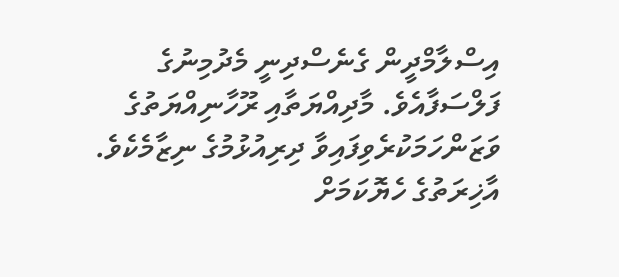އިސްލާމްދީން ގެނެސްދިނީ މެދުމިނުގެ ފަލްސަފާއެވެ. މާދިއްޔަތާއި ރޫހާނިއްޔަތުގެ ވަޒަންހަމަކުރެވިފައިވާ ދިރިއުޅުމުގެ ނިޒާމެކެވެ. އާޚިރަތުގެ ހެޔޮކަމަށް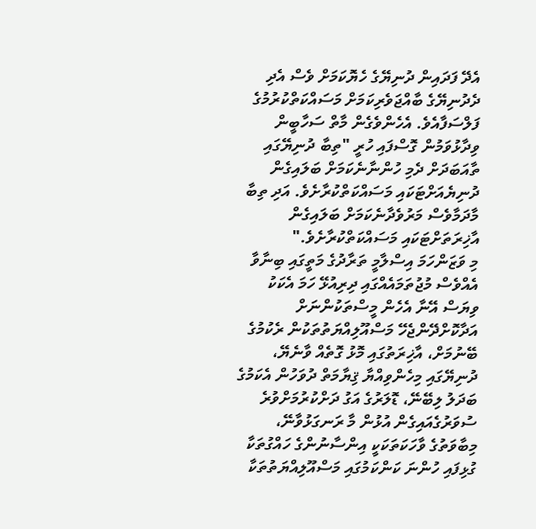އެދޭ ފަދައިން ދުނިޔޭގެ ހެޔޮކަމަށް ވެސް އެދި ދެދުނިޔޭގެ ބާއްޖަވެރިކަމަށް މަސައްކަތްކުރުމުގެ ފަލްސަފާއެވެ. އެހެންވެގެން މާތް ސަހާބީން ވިދާޅުވަމުން ގޮސްފައި ހުރީ "ތިބާ ދުނިޔޭގައި ތާއަބަދަށް ދެމި ހުންނާނެކަމަށް ބަލައިގެން ދުނިޔެއަށްޓަކައި މަސައްކަތްކުރާށެވެ. އަދި ތިބާ މާދަމާވެސް މަރުވެދާނެކަމަށް ބަލައިގެން އާޚިރަތަށްޓަކައި މަސައްކަތްކުރާށެވެ."
މި ވަޒަންހަމަ އިސްލާމީ ތަރާދުގެ މަތީގައި ބިނާވާ އެއްވެސް މުޖުތަމައެއްގައި ދިރިއުޅޭ ހަމަ އެކަކު ވިޔަސް އޭނާ އެހެން މީސްތަކުންނަށް އަދާކޮށްދޭންޖެހޭ މަސްއޫލިއްޔަތުތަކުން ރެކުމުގެ ބޭނުމަށް، އާޚިރަތުގައި މޮޅު ގޮތެއް ވާނެޔޭ، ދުނިޔޭގައި މިހެންވިއްޔާ ޤިޔާމަތް ދުވަހުން އެކަމުގެ ބަދަލު ލިބޭނޭ، ޑޮލަރުގެ އަގު ދަށްކުރުމަށްވުރެ ސުވަރުގެއައިގެން އުޅުން މާ ރަނގަޅުވާނޭ، މިބާވަތުގެ ވާހަކަތަކަކީ އިންސާނުންގެ ހައްގުތަކާ ގުޅިފައި ހުންނަ ކަންކަމުގައި މަސްއޫލިއްޔަތުތަކާ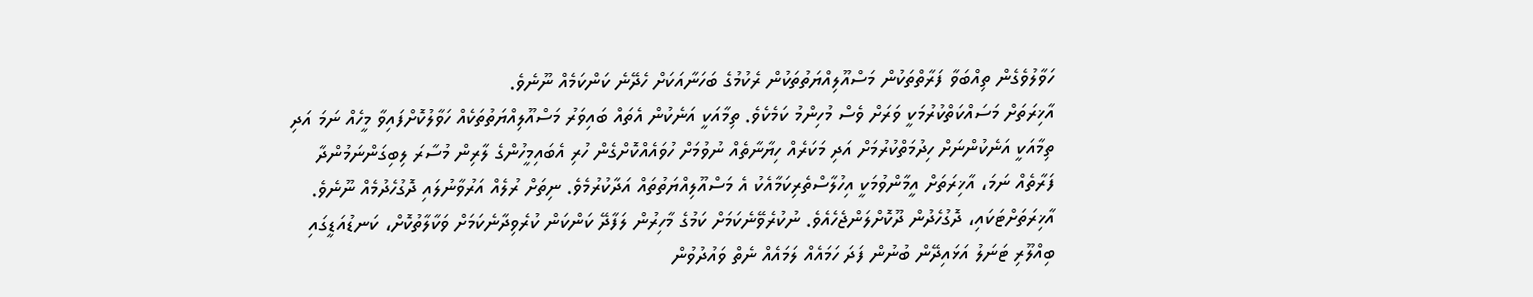ހަވާލުވެގެން ތިއްބަވާ ފަރާތްތަކުން މަސްއޫލިއްޔަތުތަކުން ރެކުމުގެ ބަހަނާއަކަށް ހެދޭނެ ކަންކަމެއް ނޫނެވެ.
އާޚިރަތަށް މަސައްކަތްކުރުމަކީ ވަރަށް ވެސް މުހިންމު ކަމެކެވެ. ތިމާއަކީ އަނެކުން އެތައް ބައިވަރު މަސްއޫލިއްޔަތުތަކެއް ހަވާލުކޮށްފައިވާ މީހެއް ނަމަ އަދި ތިމާއަކީ އަނެކުންނަށް ހިދުމަތްކުރުމަށް އަދި މަކަރެއް ހިޔާނާތެއް ނުވުމަށް ހުވައެއްކޮށްގެން ހުރި އެބައިމީހުންގެ ލާރިން މުސާރަ ލިބިގަންނަމުންދާ ފަރާތެއް ނަމަ، އާޚިރަތަށް އީމާންވުމަކީ އިހުލާސްތެރިކަމާއެކު އެ މަސްއޫލިއްޔަތުތައް އަދާކުރުމެވެ. ނިތަށް ރުލެއް އަރުވާނުލައި ދޮގުހެދުމެއް ނޫނެވެ. އާޚިރަތަށްޓަކައި، ދޮގުހެދުން ދޫކޮށްލަންޖެހެއެވެ. ނުކުރެވޭނެކަމަށް ކަމުގެ މާހިރުން ލަފާދޭ ކަންކަން ކުރެވިދާނެކަމަށް ވަކާލާތުކޮށް، ކަނޑުއަޑީގައި ބިއްލޫރި ޓަނަލު އަޅައިދޭން ބުނުން ފަދަ ހަމައެއް ލަމައެއް ނެތް ވައުދުވުން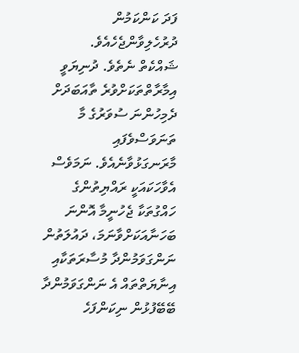ފަދަ ކަންކަމުން ދުރުހެލިވާންޖެހެއެވެ.
ޝައްކެތް ނެތެވެ. ދުނިޔަވީ އިމާރާތްތަކަށްވުރެ ތާއަބަދަށް ދެމިހުންނަ ސުވަރުގެ މާ ތަނަވަސްވެފައި މާރަނގަޅުވާނެއެވެ. ނަމަވެސް އެވާހަކައަކީ ރައްޔިތުންގެ ހައްގުތަކާ ޖެހުނީމާ އޮންނަ ބަހަނާއަކަށްވާނަމަ، ދައުލަތުން ނަންގަވަމުންދާ މުސާރަތަކާއި އިނާޔަތްތައް އެ ނަންގަވަމުންދާ ބޭބޭފުޅުން ނިކަންފަހެ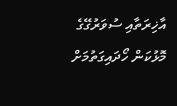އާޚިރަތާއި ސުވަރުގޭގެ މޮޅުކަން ހޯދައިގަތުމަށް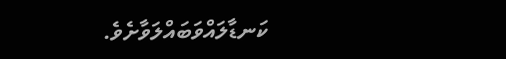ކަނޑާލައްވަބައްލަވާށެވެ.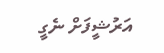އަރުޝީފަށް ނެގީ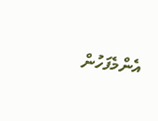އެންމެފަހުން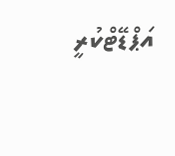އަޕްޑޭޓްކުރީ